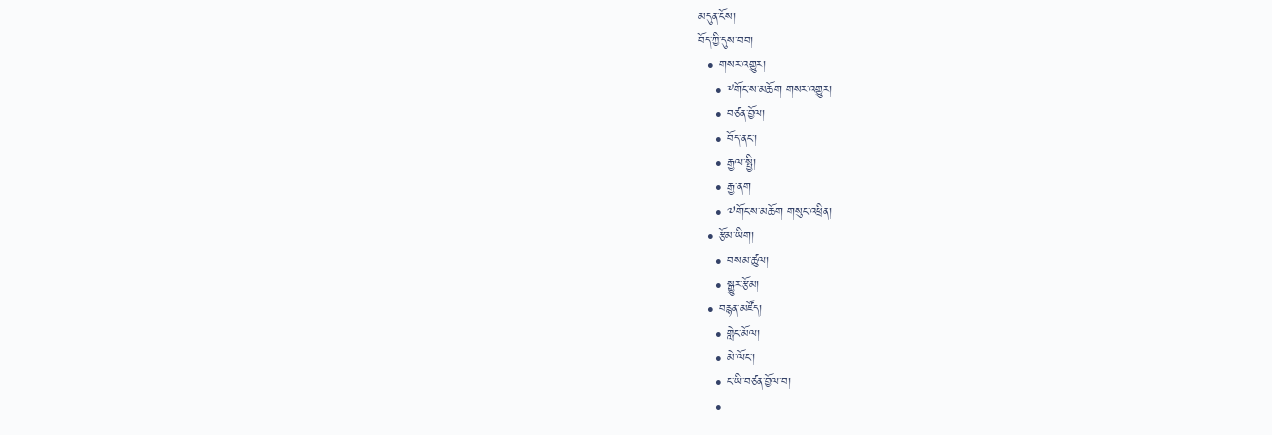མདུན་ངོས།
བོད་ཀྱི་དུས་བབ།
  • གསར་འགྱུར།
    • ༸གོང་ས་མཆོག གསར་འགྱུར།
    • བཙན་བྱོལ།
    • བོད་ནང་།
    • རྒྱལ་སྤྱི།
    • རྒྱ་ནག
    • ༧གོང་ས་མཆོག གསུང་འཕྲིན།
  • རྩོམ་ཡིག།
    • བསམ་ཚུལ།
    • སྒྱུར་རྩོམ།
  • བརྙན་མཛོད།
    • གླེང་མོལ།
    • མེ་ལོང་།
    • ང་ཡི་བཙན་བྱོལ་བ།
    •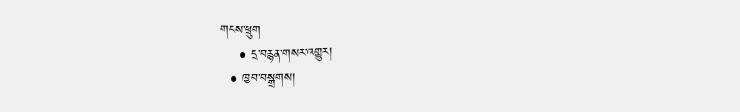གངས་ཕྲུག
    • དྲ་བརྙན་གསར་འགྱུར།
  • ཁྱབ་བསྒྲགས།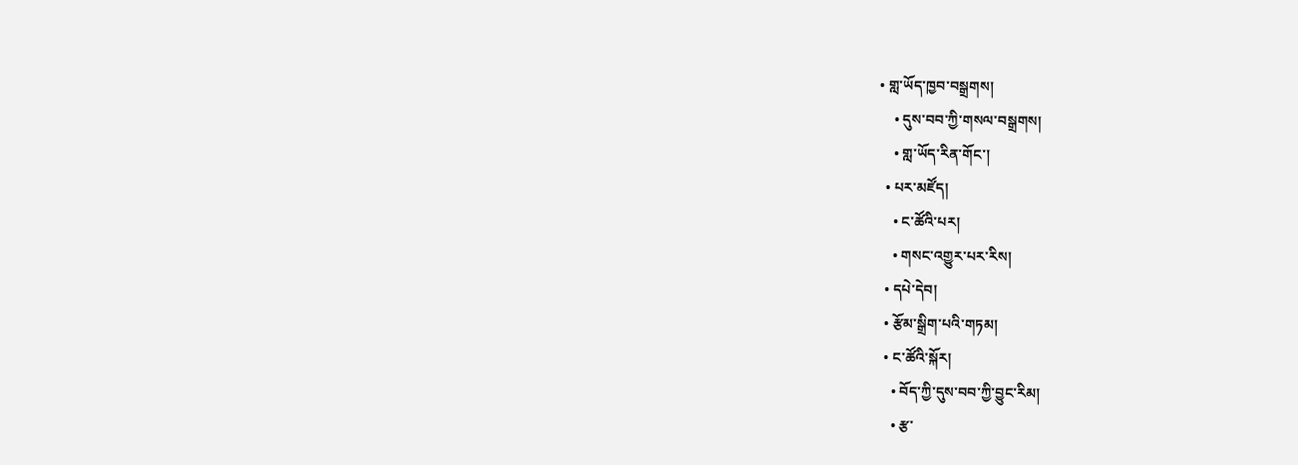• གླ་ཡོད་ཁྱབ་བསྒྲགས།
    • དུས་བབ་ཀྱི་གསལ་བསྒྲགས།
    • གླ་ཡོད་རིན་གོང་།
  • པར་མཛོད།
    • ང་ཚོའི་པར།
    • གསང་འགྱུར་པར་རིས།
  • དཔེ་དེབ།
  • རྩོམ་སྒྲིག་པའི་གཏམ།
  • ང་ཚོའི་སྐོར།
    • བོད་ཀྱི་དུས་བབ་ཀྱི་བྱུང་རིམ།
    • རྩ་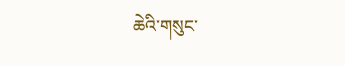ཆེའི་གསུང་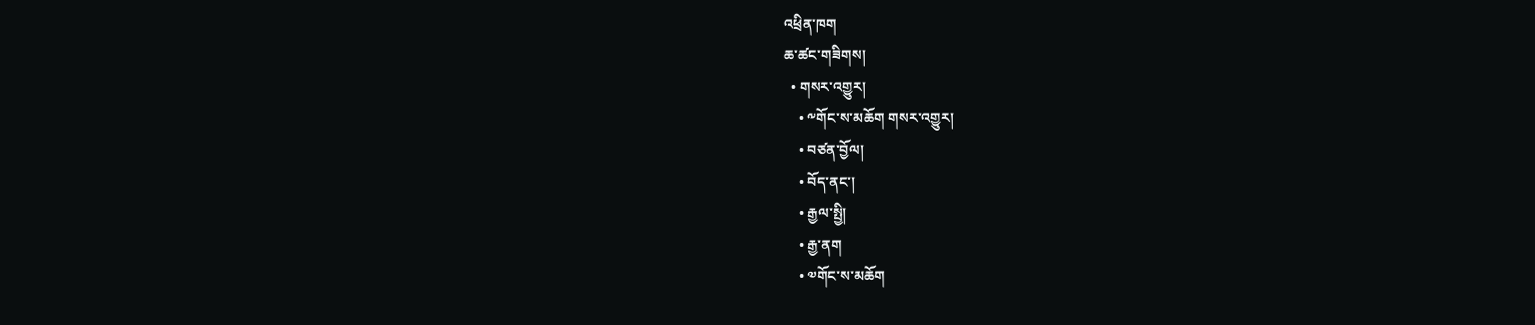འཕྲིན་ཁག
ཆ་ཚང་གཟིགས།
  • གསར་འགྱུར།
    • ༸གོང་ས་མཆོག གསར་འགྱུར།
    • བཙན་བྱོལ།
    • བོད་ནང་།
    • རྒྱལ་སྤྱི།
    • རྒྱ་ནག
    • ༧གོང་ས་མཆོག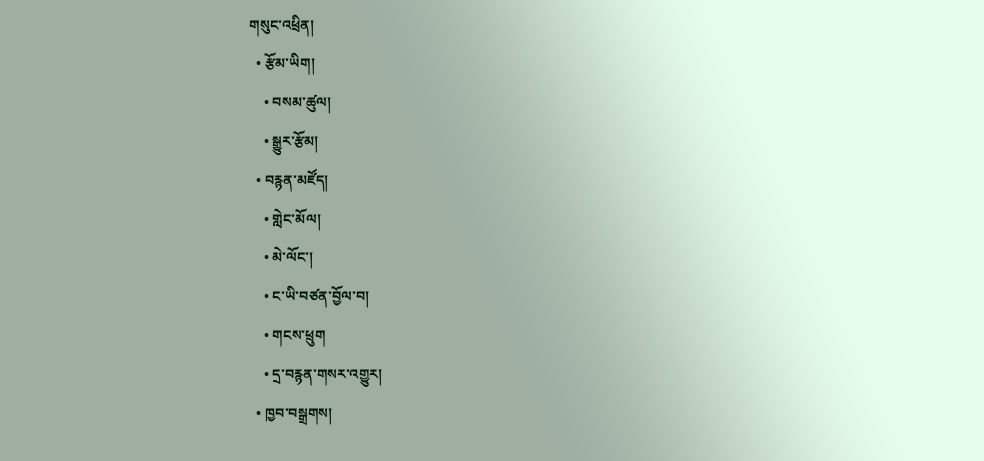གསུང་འཕྲིན།
  • རྩོམ་ཡིག།
    • བསམ་ཚུལ།
    • སྒྱུར་རྩོམ།
  • བརྙན་མཛོད།
    • གླེང་མོལ།
    • མེ་ལོང་།
    • ང་ཡི་བཙན་བྱོལ་བ།
    • གངས་ཕྲུག
    • དྲ་བརྙན་གསར་འགྱུར།
  • ཁྱབ་བསྒྲགས།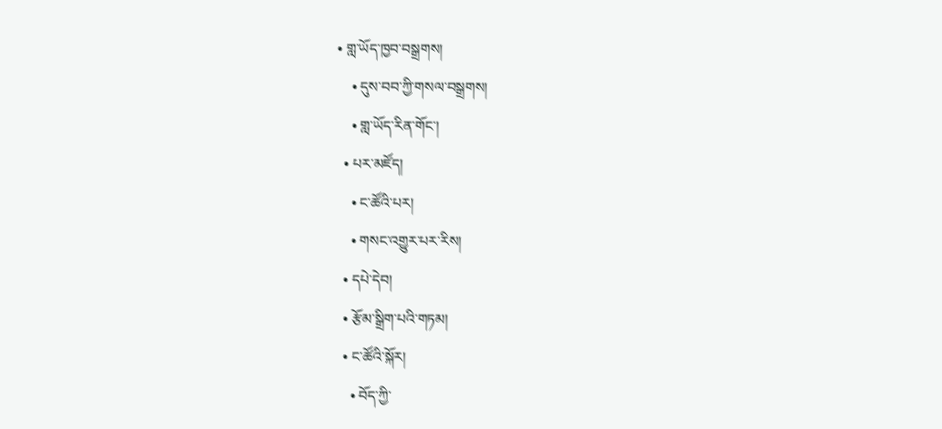• གླ་ཡོད་ཁྱབ་བསྒྲགས།
    • དུས་བབ་ཀྱི་གསལ་བསྒྲགས།
    • གླ་ཡོད་རིན་གོང་།
  • པར་མཛོད།
    • ང་ཚོའི་པར།
    • གསང་འགྱུར་པར་རིས།
  • དཔེ་དེབ།
  • རྩོམ་སྒྲིག་པའི་གཏམ།
  • ང་ཚོའི་སྐོར།
    • བོད་ཀྱི་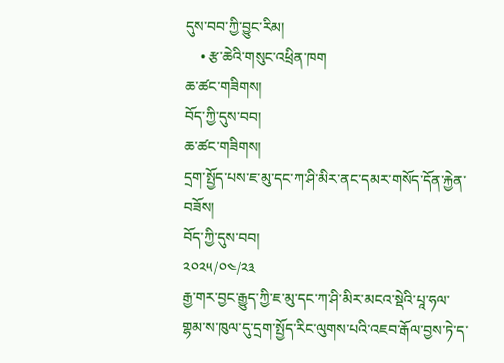དུས་བབ་ཀྱི་བྱུང་རིམ།
    • རྩ་ཆེའི་གསུང་འཕྲིན་ཁག
ཆ་ཚང་གཟིགས།
བོད་ཀྱི་དུས་བབ།
ཆ་ཚང་གཟིགས།
དྲག་སྤྱོད་པས་ཇ་མུ་དང་ཀ་ཤི་མིར་ནང་དམར་གསོད་དོན་རྐྱེན་བཟོས།
བོད་ཀྱི་དུས་བབ།
༢༠༢༥/༠༤/༢༣
རྒྱ་གར་བྱང་རྒྱུད་ཀྱི་ཇ་མུ་དང་ཀ་ཤི་མིར་མངའ་སྡེའི་པཱ་ཧལ་གྷམ་ས་ཁུལ་དུ་དྲག་སྤྱོད་རིང་ལུགས་པའི་འཇབ་རྒོལ་བྱས་ཏེ་ད་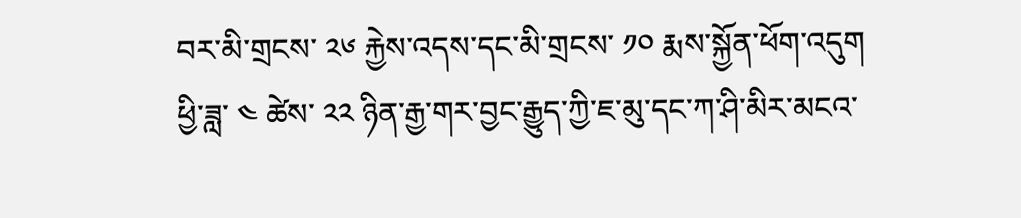བར་མི་གྲངས་ ༢༦ རྐྱེས་འདས་དང་མི་གྲངས་ ༡༠ རྨས་སྐྱོན་ཕོག་འདུག
ཕྱི་ཟླ་ ༤ ཚེས་ ༢༢ ཉིན་རྒྱ་གར་བྱང་རྒྱུད་ཀྱི་ཇ་མུ་དང་ཀ་ཤི་མིར་མངའ་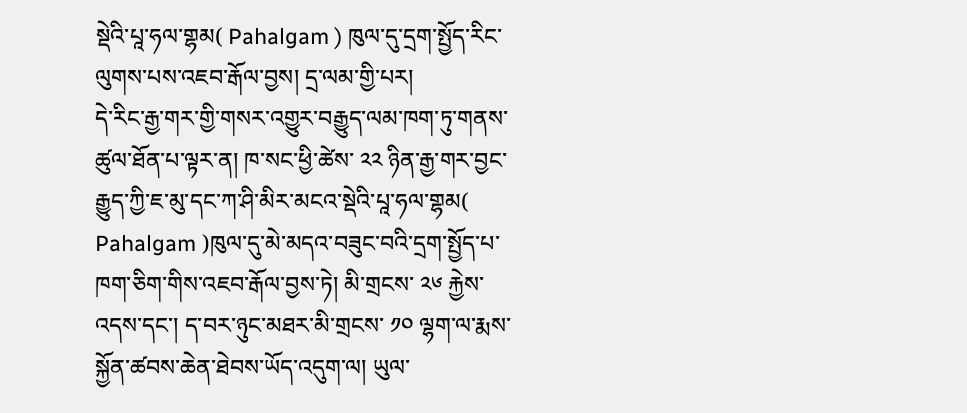སྡེའི་པཱ་ཧལ་གྷམ( Pahalgam ) ཁུལ་དུ་དྲག་སྤྱོད་རིང་ལུགས་པས་འཇབ་རྒོལ་བྱས། དྲ་ལམ་གྱི་པར།
དེ་རིང་རྒྱ་གར་གྱི་གསར་འགྱུར་བརྒྱུད་ལམ་ཁག་ཏུ་གནས་ཚུལ་ཐོན་པ་ལྟར་ན། ཁ་སང་ཕྱི་ཚེས་ ༢༢ ཉིན་རྒྱ་གར་བྱང་རྒྱུད་ཀྱི་ཇ་མུ་དང་ཀ་ཤི་མིར་མངའ་སྡེའི་པཱ་ཧལ་གྷམ( Pahalgam )ཁུལ་དུ་མེ་མདའ་བཟུང་བའི་དྲག་སྤྱོད་པ་ཁག་ཅིག་གིས་འཇབ་རྒོལ་བྱས་ཏེ། མི་གྲངས་ ༢༦ རྐྱེས་འདས་དང་། ད་བར་ཉུང་མཐར་མི་གྲངས་ ༡༠ ལྷག་ལ་རྨས་སྐྱོན་ཚབས་ཆེན་ཐེབས་ཡོད་འདུག་ལ། ཡུལ་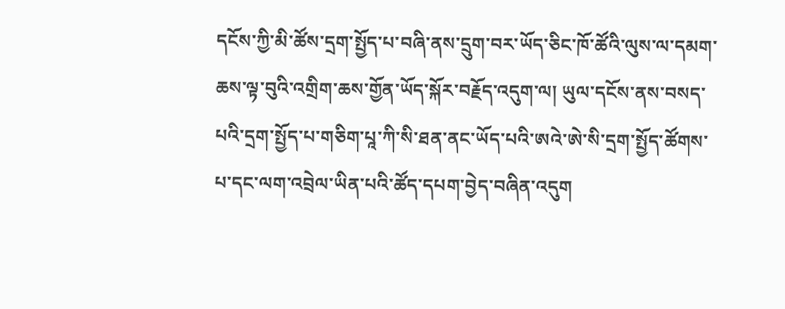དངོས་ཀྱི་མི་ཚོས་དྲག་སྤྱོད་པ་བཞི་ནས་དྲུག་བར་ཡོད་ཅིང་ཁོ་ཚོའི་ལུས་ལ་དམག་ཆས་ལྟ་བུའི་འགྲིག་ཆས་གྱོན་ཡོད་སྐོར་བརྗོད་འདུག་ལ། ཡུལ་དངོས་ནས་བསད་པའི་དྲག་སྤྱོད་པ་གཅིག་པཱ་ཀི་སི་ཐན་ནང་ཡོད་པའི་ཨའེ་ཨེ་སི་དྲག་སྤྱོད་ཚོགས་པ་དང་ལག་འབྲེལ་ཡིན་པའི་ཚོད་དཔག་བྱེད་བཞིན་འདུག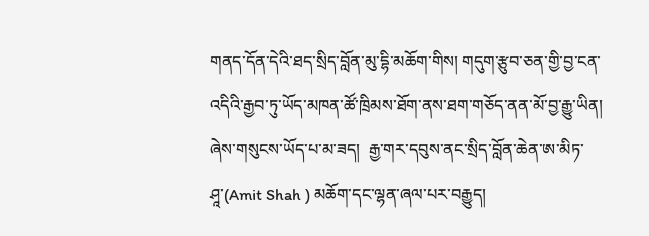གནད་དོན་དེའི་ཐད་སྲིད་བློན་མུ་དྷི་མཆོག་གིས། གདུག་རྩུབ་ཅན་གྱི་བྱ་ངན་འདིའི་རྒྱབ་ཏུ་ཡོད་མཁན་ཚོ་ཁྲིམས་ཐོག་ནས་ཐག་གཅོད་ནན་མོ་བྱ་རྒྱུ་ཡིན། ཞེས་གསུངས་ཡོད་པ་མ་ཟད།  རྒྱ་གར་དབུས་ནང་སྲིད་བློན་ཆེན་ཨ་མིཏ་ཤཱ་(Amit Shah ) མཆོག་དང་ལྷན་ཞལ་པར་བརྒྱུད།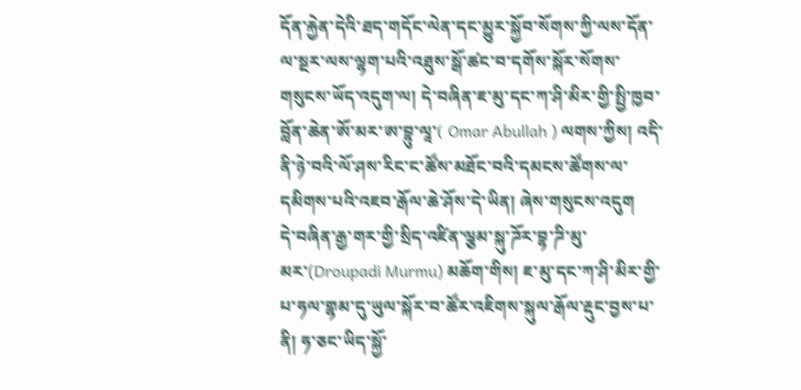དོན་རྐྱེན་དེའི་ཐད་གདོང་ལེན་དང་མྱུར་སྐྱོབ་སོགས་ཀྱི་ལས་དོན་ལ་སྔར་ལས་ལྷག་པའི་འཐུས་སྒོ་ཚང་བ་དགོས་སྐོར་སོགས་གསུངས་ཡོད་འདུག་ལ། དེ་བཞིན་ཇ་མུ་དང་ཀ་ཤི་མིར་གྱི་སྤྱི་ཁྱབ་བློན་ཆེན་ཨོ་མར་ཨ་བྷུ་ལཱ་( Omar Abullah ) ལགས་ཀྱིས། འདི་ནི་ཉེ་བའི་ལོ་ཤས་རིང་ང་ཚོས་མཐོང་བའི་དམངས་ཚོགས་ལ་དམིགས་པའི་འཇབ་རྒོལ་ཆེ་ཤོས་དེ་ཡིན། ཞེས་གསུངས་འདུག
དེ་བཞིན་རྒྱ་གར་གྱི་སྲིད་འཛིན་ལྕམ་སྐུ་ཌོར་བྷ་ཌི་མུ་མར་(Droupadi Murmu) མཆོག་གིས། ཇ་མུ་དང་ཀ་ཤི་མིར་གྱི་པ་ཧལ་གྷམ་དུ་ཡུལ་སྐོར་བ་ཚོར་འཇིགས་སྐུལ་རྒོལ་རྡུང་བྱས་པ་ནི། ཧ་ཅང་ཡིད་སྐྱོ་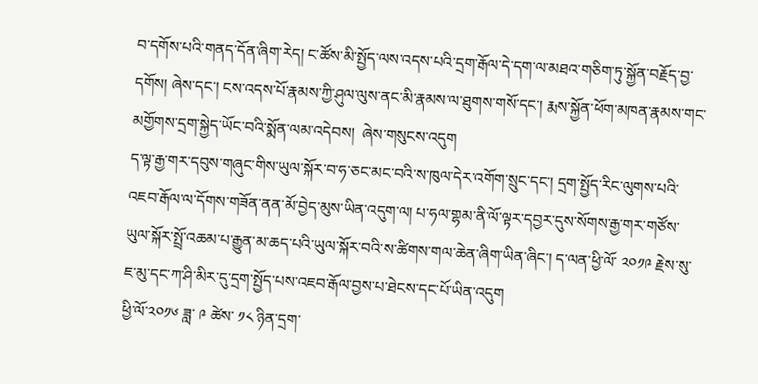བ་དགོས་པའི་གནད་དོན་ཞིག་རེད། ང་ཚོས་མི་སྤྱོད་ལས་འདས་པའི་དྲག་རྒོལ་དེ་དག་ལ་མཐའ་གཅིག་ཏུ་སྐྱོན་བརྗོད་བྱ་དགོས། ཞེས་དང་། ངས་འདས་པོ་རྣམས་ཀྱི་ཤུལ་ལུས་ནང་མི་རྣམས་ལ་ཐུགས་གསོ་དང་། རྨས་སྐྱོན་ཕོག་མཁན་རྣམས་གང་མགྱོགས་དྲག་སྐྱེད་ཡོང་བའི་སྨོན་ལམ་འདེབས།  ཞེས་གསུངས་འདུག
ད་ལྟ་རྒྱ་གར་དབུས་གཞུང་གིས་ཡུལ་སྐོར་བ་ཧ་ཅང་མང་བའི་ས་ཁུལ་དེར་འགོག་སྲུང་དང་། དྲག་སྤྱོད་རིང་ལུགས་པའི་འཇབ་རྒོལ་ལ་དོགས་གཟོན་ནན་མོ་བྱེད་མུས་ཡིན་འདུག་ལ། པ་ཧལ་གྷམ་ནི་ལོ་ལྟར་དབྱར་དུས་སོགས་རྒྱ་གར་གཙོས་ཡུལ་སྐོར་སྤྲོ་འཆམ་པ་རྒྱུན་མ་ཆད་པའི་ཡུལ་སྐོར་བའི་ས་ཚིགས་གལ་ཆེན་ཞིག་ཡིན་ཞིང་། ད་ལན་ཕྱི་ལོ་ ༢༠༡༩ རྗེས་སུ་ཇ་མུ་དང་ཀ་ཤི་མིར་དུ་དྲག་སྤྱོད་པས་འཇབ་རྒོལ་བྱས་པ་ཐེངས་དང་པོ་ཡིན་འདུག
ཕྱི་ལོ་༢༠༡༦ ཟླ་ ༩ ཚེས་ ༡༨ ཉིན་དྲག་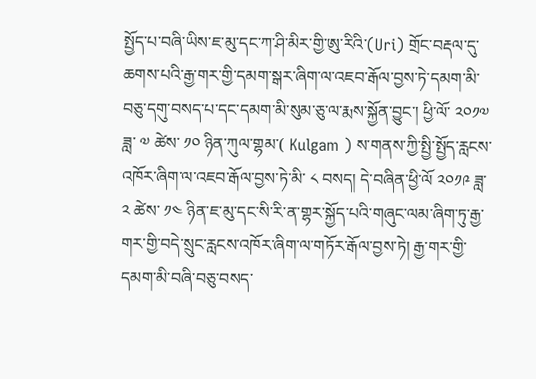སྤྱོད་པ་བཞི་ཡིས་ཇ་མུ་དང་ཀ་ཤི་མིར་གྱི་ཨུ་རིའི་(Uri) གྲོང་བརྡལ་དུ་ཆགས་པའི་རྒྱ་གར་གྱི་དམག་སྒར་ཞིག་ལ་འཇབ་རྒོལ་བྱས་ཏེ་དམག་མི་བཅུ་དགུ་བསད་པ་དང་དམག་མི་སུམ་ཅུ་ལ་རྨས་སྐྱོན་བྱུང་། ཕྱི་ལོ་ ༢༠༡༧ ཟླ་ ༧ ཚེས་ ༡༠ ཉིན་ཀུལ་གྷམ་( Kulgam ) ས་གནས་ཀྱི་སྤྱི་སྤྱོད་རླངས་འཁོར་ཞིག་ལ་འཇབ་རྒོལ་བྱས་ཏེ་མི་ ༨ བསད། དེ་བཞིན་ཕྱི་ལོ ༢༠༡༩ ཟླ་ ༢ ཚེས་ ༡༤ ཉིན་ཇ་མུ་དང་སི་རི་ན་གྷར་སྐྱོད་པའི་གཞུང་ལམ་ཞིག་ཏུ་རྒྱ་གར་གྱི་བདེ་སྲུང་རླངས་འཁོར་ཞིག་ལ་གཏོར་རྒོལ་བྱས་ཏེ། རྒྱ་གར་གྱི་དམག་མི་བཞི་བཅུ་བསད་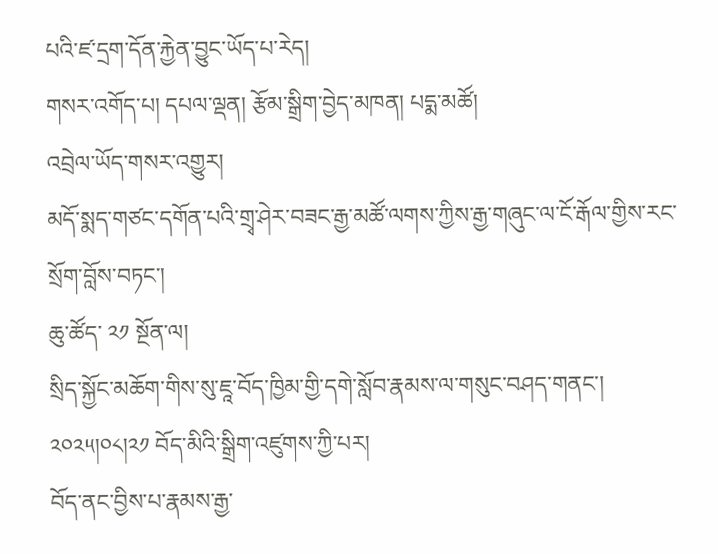པའི་ཛ་དྲག་དོན་རྐྱེན་བྱུང་ཡོད་པ་རེད།
གསར་འགོད་པ། དཔལ་ལྡན། རྩོམ་སྒྲིག་བྱེད་མཁན། པདྨ་མཚོ།
འབྲེལ་ཡོད་གསར་འགྱུར།
མདོ་སྨད་གཙང་དགོན་པའི་གྲྭ་ཤེར་བཟང་རྒྱ་མཚོ་ལགས་ཀྱིས་རྒྱ་གཞུང་ལ་ངོ་རྒོལ་གྱིས་རང་སྲོག་བློས་བཏང་།
ཆུ་ཚོད་ ༢༡ སྔོན་ལ།
སྲིད་སྐྱོང་མཆོག་གིས་སུ་ཇཱ་བོད་ཁྱིམ་གྱི་དགེ་སློབ་རྣམས་ལ་གསུང་བཤད་གནང་། ༢༠༢༥།༠༨།༢༡ བོད་མིའི་སྒྲིག་འཛུགས་ཀྱི་པར།
བོད་ནང་བྱིས་པ་རྣམས་རྒྱ་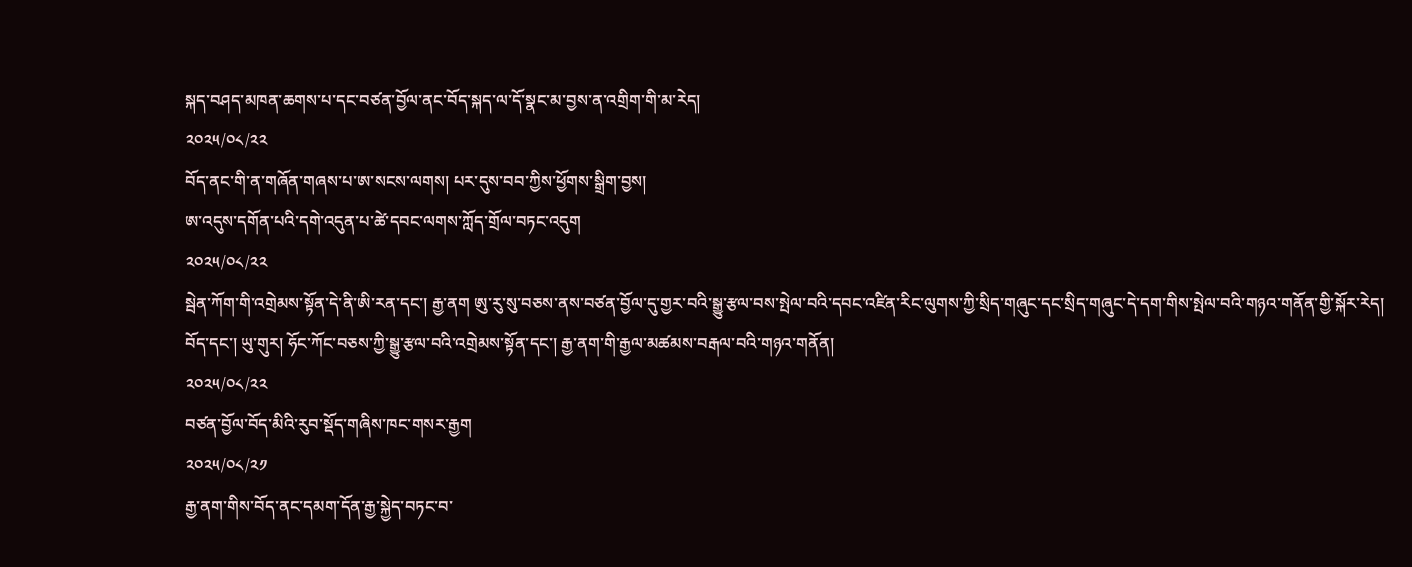སྐད་བཤད་མཁན་ཆགས་པ་དང་བཙན་བྱོལ་ནང་བོད་སྐད་ལ་དོ་སྣང་མ་བྱས་ན་འགྲིག་གི་མ་རེད།
༢༠༢༥/༠༨/༢༢
བོད་ནང་གི་ན་གཞོན་གཞས་པ་ཨ་སངས་ལགས། པར་དུས་བབ་ཀྱིས་ཕྱོགས་སྒྲིག་བྱས།
ཨ་འདུས་དགོན་པའི་དགེ་འདུན་པ་ཚེ་དབང་ལགས་ཀློད་གྲོལ་བཏང་འདུག
༢༠༢༥/༠༨/༢༢
སྦེན་ཀོག་གི་འགྲེམས་སྟོན་དེ་ནི་ཨི་རན་དང་། རྒྱ་ནག ཨུ་རུ་སུ་བཅས་ནས་བཙན་བྱོལ་དུ་གྱར་བའི་སྒྱུ་རྩལ་བས་སྤེལ་བའི་དབང་འཛིན་རིང་ལུགས་ཀྱི་སྲིད་གཞུང་དང་སྲིད་གཞུང་དེ་དག་གིས་སྤེལ་བའི་གཉའ་གནོན་གྱི་སྐོར་རེད།
བོད་དང་། ཡུ་གུར། ཧོང་ཀོང་བཅས་ཀྱི་སྒྱུ་རྩལ་བའི་འགྲེམས་སྟོན་དང་། རྒྱ་ནག་གི་རྒྱལ་མཚམས་བརྒལ་བའི་གཉའ་གནོན།
༢༠༢༥/༠༨/༢༢
བཙན་བྱོལ་བོད་མིའི་རུབ་སྡོད་གཞིས་ཁང་གསར་རྒྱག
༢༠༢༥/༠༨/༢༡
རྒྱ་ནག་གིས་བོད་ནང་དམག་དོན་རྒྱ་སྐྱེད་བཏང་བ་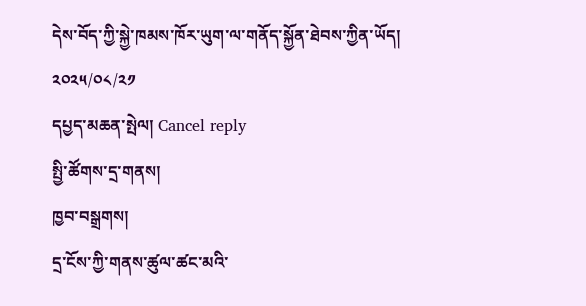དེས་བོད་ཀྱི་སྐྱེ་ཁམས་ཁོར་ཡུག་ལ་གནོད་སྐྱོན་ཐེབས་ཀྱིན་ཡོད།
༢༠༢༥/༠༨/༢༡
དཔྱད་མཆན་སྤེལ། Cancel reply
སྤྱི་ཚོགས་དྲ་གནས།
ཁྱབ་བསྒྲགས།
དྲ་ངོས་ཀྱི་གནས་ཚུལ་ཚང་མའི་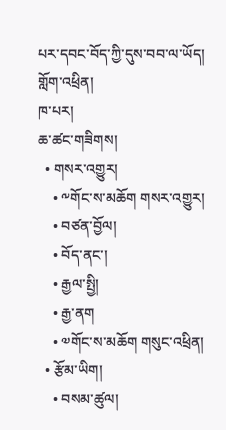པར་དབང་བོད་ཀྱི་དུས་བབ་ལ་ཡོད།
གློག་འཕྲིན།
ཁ་པར།
ཆ་ཚང་གཟིགས།
  • གསར་འགྱུར།
    • ༸གོང་ས་མཆོག གསར་འགྱུར།
    • བཙན་བྱོལ།
    • བོད་ནང་།
    • རྒྱལ་སྤྱི།
    • རྒྱ་ནག
    • ༧གོང་ས་མཆོག གསུང་འཕྲིན།
  • རྩོམ་ཡིག།
    • བསམ་ཚུལ།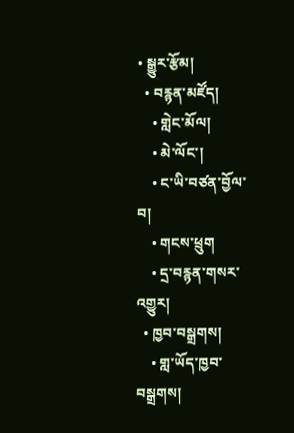• སྒྱུར་རྩོམ།
  • བརྙན་མཛོད།
    • གླེང་མོལ།
    • མེ་ལོང་།
    • ང་ཡི་བཙན་བྱོལ་བ།
    • གངས་ཕྲུག
    • དྲ་བརྙན་གསར་འགྱུར།
  • ཁྱབ་བསྒྲགས།
    • གླ་ཡོད་ཁྱབ་བསྒྲགས།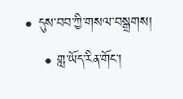• དུས་བབ་ཀྱི་གསལ་བསྒྲགས།
    • གླ་ཡོད་རིན་གོང་།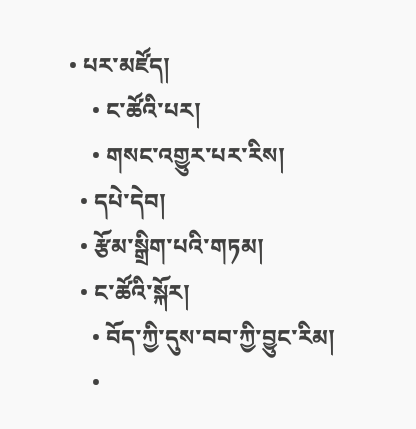• པར་མཛོད།
    • ང་ཚོའི་པར།
    • གསང་འགྱུར་པར་རིས།
  • དཔེ་དེབ།
  • རྩོམ་སྒྲིག་པའི་གཏམ།
  • ང་ཚོའི་སྐོར།
    • བོད་ཀྱི་དུས་བབ་ཀྱི་བྱུང་རིམ།
    •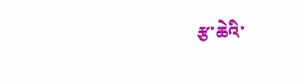རྩ་ཆེའི་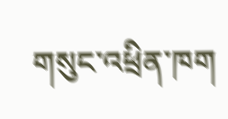གསུང་འཕྲིན་ཁག